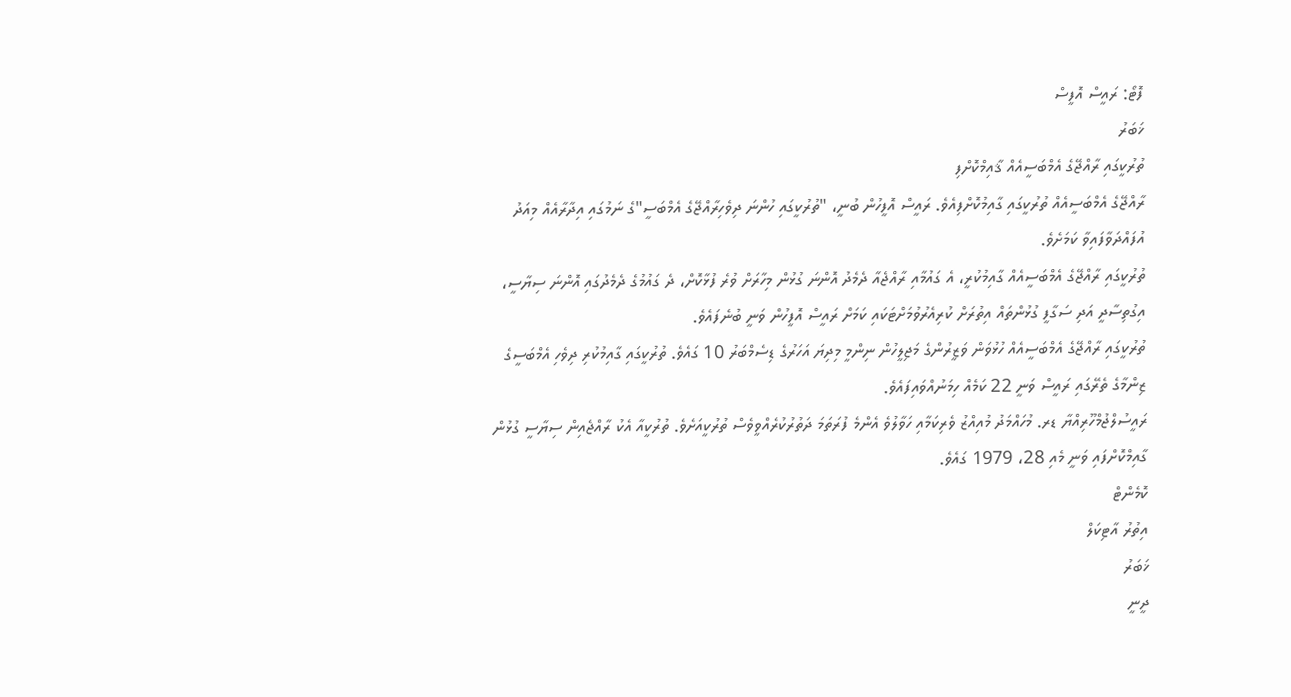ފޮޓޯ: ރައީސް އޮފީސް
ޚަބަރު
ތުރުކީގައި ރާއްޖޭގެ އެމްބަސީއެއް ޤާއިމްކޮށްފި
ރާއްޖޭގެ އެމްބަސީއެއް ތުރުކީގައި ގާއިމުކޮށްފިއެވެ. ރައީސް އޮފީހުން ބުނީ، "ތުރުކީގައި ހުންނަ ދިވެހިރާއްޖޭގެ އެމްބަސީ"ގެ ނަމުގައި އިދާރާއެއް މިއަދު އުފައްދަވާފައިވާ ކަމަށެވެ.
ތުރުކީގައި ރާއްޖޭގެ އެމްބަސީއެއް ގާއިމުކުރީ، އެ ގައުމާއި ރާއްޖެއާ ދެމެދު އޮންނަ ގުޅުން މިހާރަށް ވުރެ ފުޅާކޮށް، ދެ ގައުމުގެ ދެމެދުގައި އޮންނަ ސިޔާސީ، އިގުތިސާދީ އަދި ސަގާފީ ގުޅުންތައް އިތުރަށް ކުރިއެރުވުމަށްޓަކައި ކަމަށް ރައީސް އޮފީހުން ވަނީ ބުނެފައެވެ.
ތުރުކީގައި ރާއްޖޭގެ އެމްބަސީއެއް ހުޅުވަން ވަޒީރުންގެ މަޖިލީހުން ނިންމީ މިދިޔަ އަހަރުގެ ޑިސެމްބަރު 10 ގައެވެ. ތުރުކީގައި ގާއިމުކުރި ދިވެހި އެމްބަސީގެ ޒިންމާގެ ތެރޭގައި ރައީސް ވަނީ 22 ކަމެއް ހިމަނުއްވައިފައެވެ.
ރައީސުލްޖުމްހޫރިއްޔާ ޑރ. މުހައްމަދު މުއިއްޒު ވެރިކަމާއި ހަވާލުވެ އެންމެ ފުރަތަމަ ދަތުރުކުރެއްވީވެސް ތުރުކީއަށެވެ. ތުރުކީއާ އެކު ރާއްޖެއިން ސިޔާސީ ގުޅުން ގާއިމްކޮށްފައި ވަނީ މެއި 28، 1979 ގައެވެ.
ކޮމެންޓް
އިތުރު އާޓިކަލް
ޚަބަރު
ދީނީ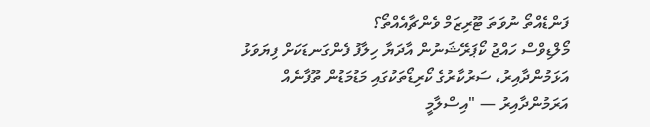ފަންޑެއްތޯ ނުވަތަ ޓޫރިޒަމް ވެންޗާއެއްތޯ؟
މޯލްޑިވްސް ހައްޖު ކޯޕަރޭޝަނުން އާދަޔާ ހިލާފު ފެންގަނޑަކަށް ފިޔަވަޅު އަޅަމުންދާއިރު، ސަރުކާރުގެ ކޯރިޑޯތަކުގައި މަޑުމަޑުން ތޫފާނެއް އަރަމުންދާއިރު — "އިސްލާމީ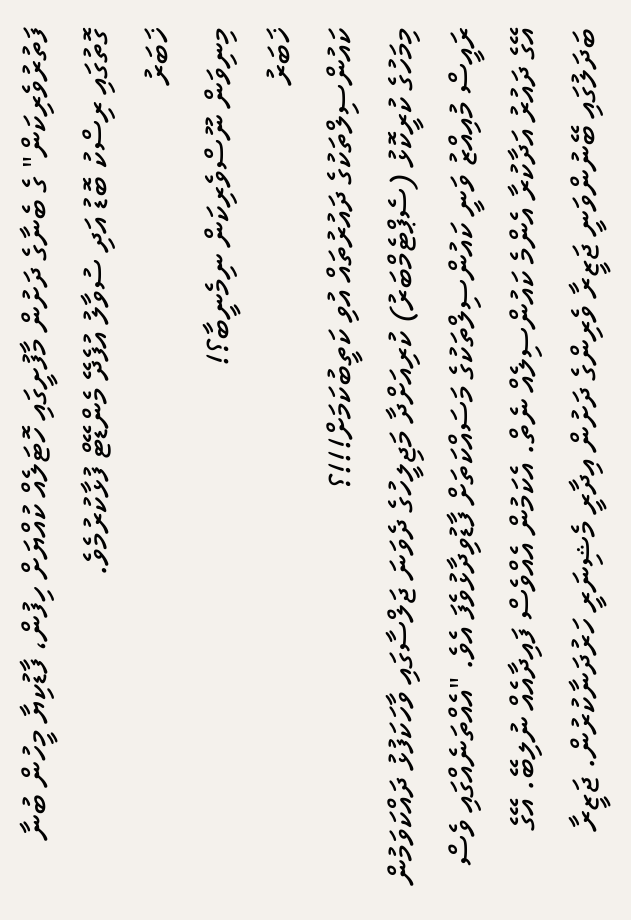ފަތުރުވެރިކަން" ގެ ބެނާގެ ދަށުން މާފުށީގައި ހޮޓަލެއް ކުއްޔަށް ހިފުން، ފާޑުކިޔާ މީހުން ބުނާ ގޮތުގައި ރިސްކު ބޮޑު އަދި ސުވާލު އުފެދޭ މެންޑޭޓް ފުޅާކުރުމެވެ.
ޚަބަރު
މިނިވަން ނޫސްވެރިކަން ނިމެނީބާ؟!
ޚަބަރު
ކައުންސިލްތަކުގެ ދައުރުތައް އުވި ކަތީބުކަމަށް!!!؟
މިމަހުގެ ކުރީކޮޅު (ސެޕްޓެމްބަރު) ކުރިއަށްދާ މަޖިލީހުގެ ދެވަނަ ޖަލްސާގައި ވާހަކަފުޅު ދައްކަވަމުން ރައީސް މުއިއްޒު ވަނީ ކައުންސިލްތަކުގެ މަސައްކަތަށް ފާޑުވިދާޅުވެފަ އެވެ. "އެއްތަނެއްގައި ވެސް އޭގެ ދައުރު އަދާކުރާ އެންމެ ކައުންސިލެއް ނެތް. އެކަމުން އެއްވެސް ފައިދާއެއް ނުލިބޭ. އޭގެ ބަދަލުގައި ބޭނުންވަނީ ޖަޒީރާ ވެރިންގެ ދަށުން އިދާރީ މެޝިނަރީ ހަރުދަނާކުރުން. ޖަޒީރާ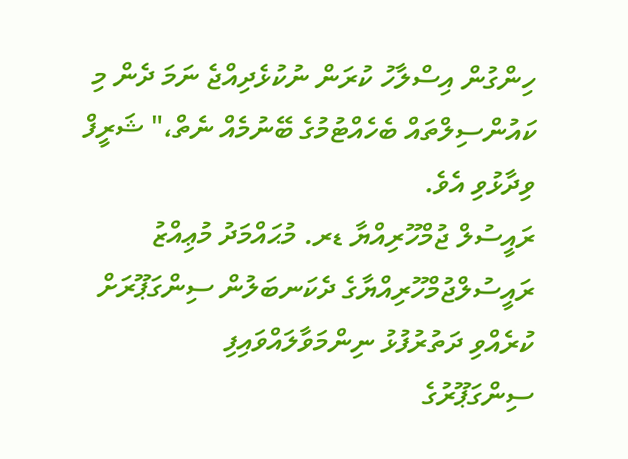ހިންގުން އިސްލާހު ކުރަން ނުކުޅެދިއްޖެ ނަމަ ދެން މި ކައުންސިލްތައް ބެހެއްޓުމުގެ ބޭނުމެއް ނެތް،" ޝަރީފް ވިދާޅުވި އެވެ.
ރައީސުލް ޖުމްހޫރިއްޔާ ޑރ. މުޙައްމަދު މުޢިއްޒު
ރައީސުލްޖުމްހޫރިއްޔާގެ ދެކަނބަލުން ސިންގަޕޫރަށް ކުރެއްވި ދަތުރުފުޅު ނިންމަވާލައްވައިފި
ސިންގަޕޫރުގެ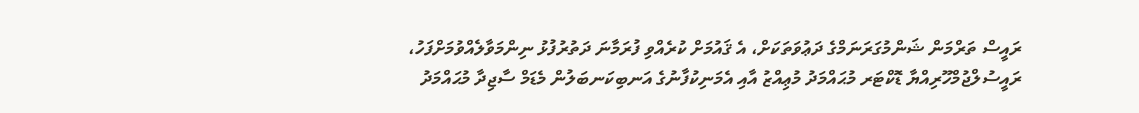ރައީސް ތަރްމަން ޝަންމުގަރަނަމްގެ ދަޢުވަތަކަށް، އެ ޤައުމަށް ކުރެއްވި ފުރަމާނަ ދަތުރުފުޅު ނިންމަވާލެއްވުމަށްފަހު، ރައީސުލްޖުމްހޫރިއްޔާ ޑޮކްޓަރ މުޙައްމަދު މުޢިއްޒު އާއި އެމަނިކުފާނުގެ އަނބިކަނބަލުން މެޑަމް ސާޖިދާ މުޙައްމަދު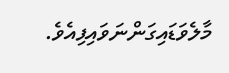މާލެވަޑައިގަންނަވައިފިއެވެ.